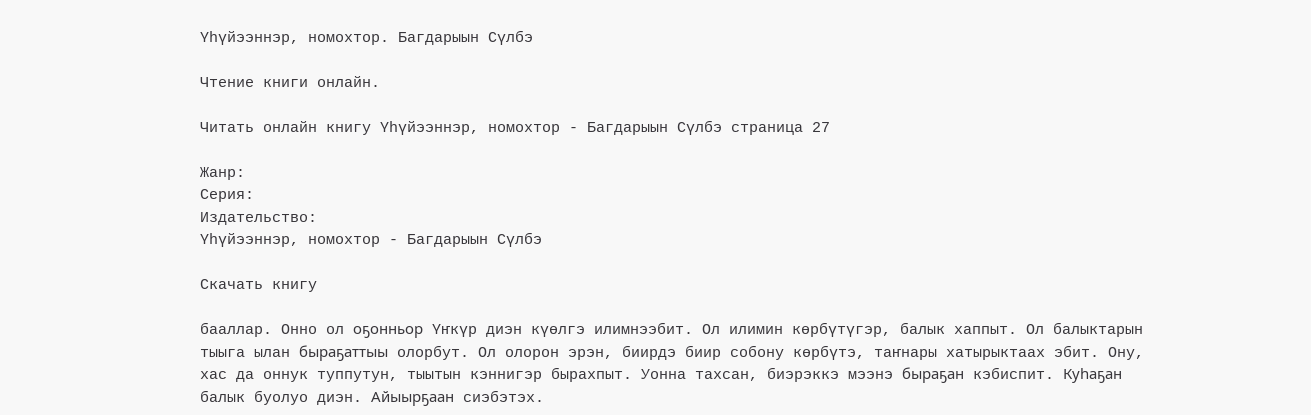Үһүйээннэр, номохтор. Багдарыын Сүлбэ

Чтение книги онлайн.

Читать онлайн книгу Үһүйээннэр, номохтор - Багдарыын Сүлбэ страница 27

Жанр:
Серия:
Издательство:
Үһүйээннэр, номохтор - Багдарыын Сүлбэ

Скачать книгу

бааллар. Онно ол оҕонньор Үҥкүр диэн күөлгэ илимнээбит. Ол илимин көрбүтүгэр, балык хаппыт. Ол балыктарын тыыга ылан быраҕаттыы олорбут. Ол олорон эрэн, биирдэ биир собону көрбүтэ, таҥнары хатырыктаах эбит. Ону, хас да оннук туппутун, тыытын кэннигэр бырахпыт. Уонна тахсан, биэрэккэ мээнэ быраҕан кэбиспит. Куһаҕан балык буолуо диэн. Айыырҕаан сиэбэтэх.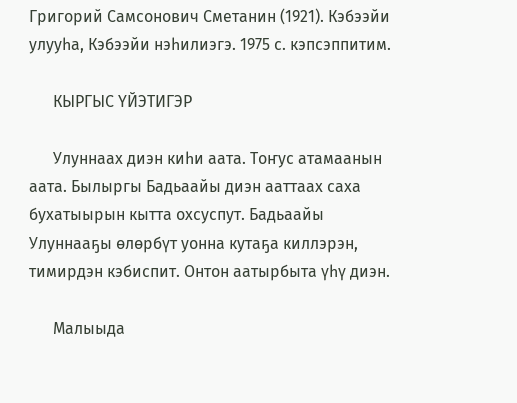Григорий Самсонович Сметанин (1921). Кэбээйи улууһа, Кэбээйи нэһилиэгэ. 1975 с. кэпсэппитим.

      КЫРГЫС ҮЙЭТИГЭР

      Улуннаах диэн киһи аата. Тоҥус атамаанын аата. Былыргы Бадьаайы диэн ааттаах саха бухатыырын кытта охсуспут. Бадьаайы Улуннааҕы өлөрбүт уонна кутаҕа киллэрэн, тимирдэн кэбиспит. Онтон аатырбыта үһү диэн.

      Малыыда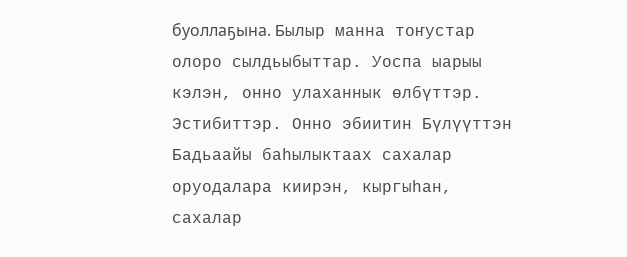буоллаҕына. Былыр манна тоҥустар олоро сылдьыбыттар. Уоспа ыарыы кэлэн, онно улаханнык өлбүттэр. Эстибиттэр. Онно эбиитин Бүлүүттэн Бадьаайы баһылыктаах сахалар оруодалара киирэн, кыргыһан, сахалар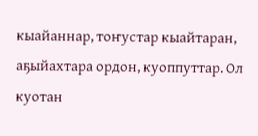кыайаннар, тоҥустар кыайтаран, аҕыйахтара ордон, куоппуттар. Ол куотан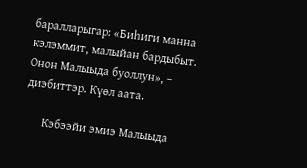баралларыгар: «Биһиги манна кэлэммит, малыйан бардыбыт. Онон Малыыда буоллун», – диэбиттэр. Күөл аата.

      Кэбээйи эмиэ Малыыда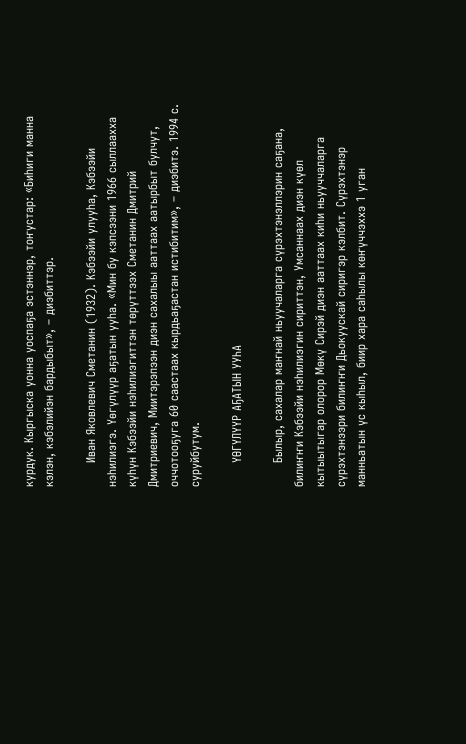курдук. Кыргыска уонна уоспаҕа эстэннэр, тоҥустар: «Биһиги манна кэлэн, кэбэлийэн бардыбыт», – диэбиттэр.

      Иван Яковлевич Сметанин (1932). Кэбээйи улууһа, Кэбээйи нэһилиэгэ. Үөгүлүүр аҕатын ууһа. «Мин бу кэпсээни 1966 сыллаахха күһүн Кэбээйи нэһилиэгиттэн төрүттээх Сметанин Дмитрий Дмитриевич, Миитэрэпээн диэн сахалыы ааттаах аатырбыт булчут, оччотооҕуга 60 саастаах кырдьаҕастан истибитим», – диэбитэ. 1994 с. суруйбутум.

      ҮӨГҮЛҮҮР АҔАТЫН УУҺА

      Былыр, сахалар маҥнай ньуучаларга сүрэхтэнэллэрин саҕана, билиҥҥи Кэбээйи нэһилиэгин сириттэн, Умсаннаах диэн күөл кытыытыгар олорор Мөкү Сирэй диэн ааттаах киһи ньууччаларга сүрэхтэнээри билиҥҥи Дьокуускай сиригэр кэлбит. Сүрэхтэнэр манньатын үс кыһыл, биир хара саһылы көҥүччэххэ 1 уган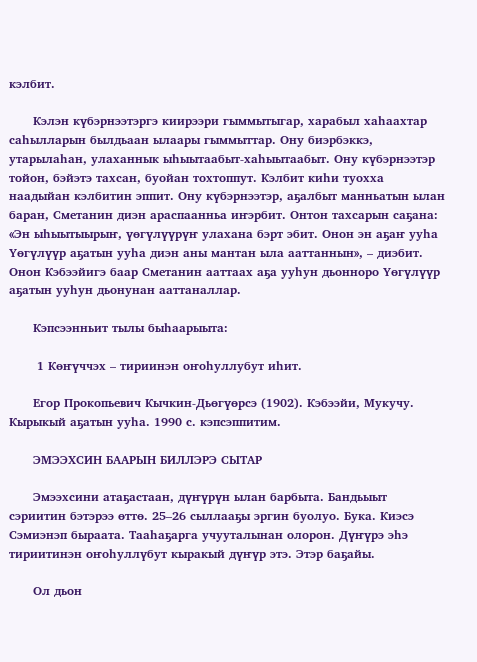кэлбит.

      Кэлэн күбэрнээтэргэ киирээри гыммытыгар, харабыл хаһаахтар саһылларын былдьаан ылаары гыммыттар. Ону биэрбэккэ, утарылаһан, улаханнык ыһыытаабыт-хаһыытаабыт. Ону күбэрнээтэр тойон, бэйэтэ тахсан, буойан тохтоппут. Кэлбит киһи туохха наадыйан кэлбитин эппит. Ону күбэрнээтэр, аҕалбыт манньатын ылан баран, Сметанин диэн араспаанньа иҥэрбит. Онтон тахсарын саҕана: «Эн ыһыытыырыҥ, үөгүлүүрүҥ улахана бэрт эбит. Онон эн аҕаҥ ууһа Үөгүлүүр аҕатын ууһа диэн аны мантан ыла ааттаннын», – диэбит. Онон Кэбээйигэ баар Сметанин ааттаах аҕа ууһун дьонноро Үөгүлүүр аҕатын ууһун дьонунан ааттаналлар.

      Кэпсээнньит тылы быһаарыыта:

       1 Көҥүччэх – тириинэн оҥоһуллубут иһит.

      Егор Прокопьевич Кычкин-Дьөгүөрсэ (1902). Кэбээйи, Мукучу. Кырыкый аҕатын ууһа. 1990 с. кэпсэппитим.

      ЭМЭЭХСИН БААРЫН БИЛЛЭРЭ СЫТАР

      Эмээхсини атаҕастаан, дүҥүрүн ылан барбыта. Бандьыыт сэриитин бэтэрээ өттө. 25–26 сыллааҕы эргин буолуо. Бука. Киэсэ Сэмиэнэп быраата. Тааһаҕарга учууталынан олорон. Дүҥүрэ эһэ тириитинэн оҥоһуллүбут кыракый дүҥүр этэ. Этэр баҕайы.

      Ол дьон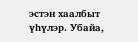эстэн хаалбыт үһүлэр. Убайа,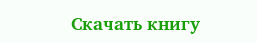Скачать книгу